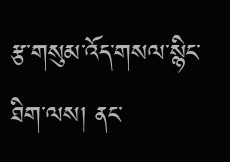རྩ་གསུམ་འོད་གསལ་སྙིང་ཐིག་ལས། ནང་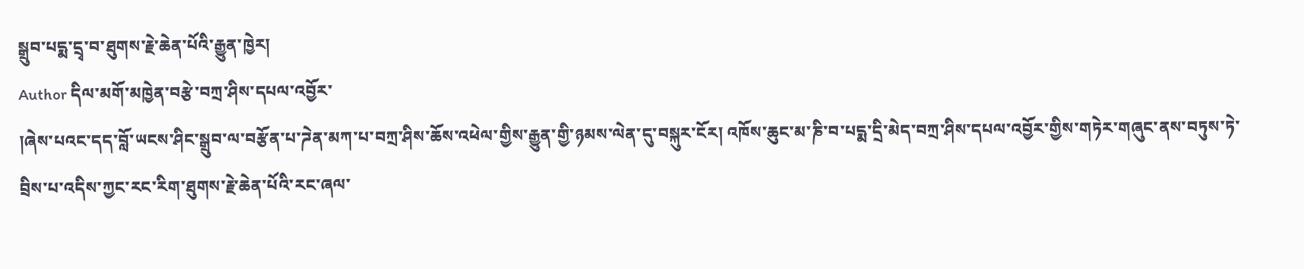སྒྲུབ་པདྨ་དྲྭ་བ་ཐུགས་རྗེ་ཆེན་པོའི་རྒྱུན་ཁྱེར།
Author དིལ་མགོ་མཁྱེན་བརྩེ་བཀྲ་ཤིས་དཔལ་འབྱོར་
།ཞེས་པའང་དད་བློ་ཡངས་ཤིང་སྒྲུབ་ལ་བརྩོན་པ་ཌེན་མཀ་པ་བཀྲ་ཤིས་ཆོས་འཕེལ་གྱིས་རྒྱུན་གྱི་ཉམས་ལེན་དུ་བསྐུར་ངོར། འཁོས་ཆུང་མ་ཎི་བ་པདྨ་དྲི་མེད་བཀྲ་ཤིས་དཔལ་འབྱོར་གྱིས་གཏེར་གཞུང་ནས་བཏུས་ཏེ་བྲིས་པ་འདིས་ཀྱང་རང་རིག་ཐུགས་རྗེ་ཆེན་པོའི་རང་ཞལ་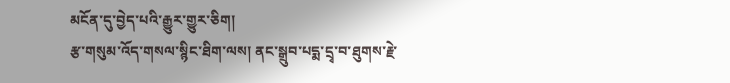མངོན་དུ་བྱེད་པའི་རྒྱུར་གྱུར་ཅིག།
རྩ་གསུམ་འོད་གསལ་སྙིང་ཐིག་ལས། ནང་སྒྲུབ་པདྨ་དྲྭ་བ་ཐུགས་རྗེ་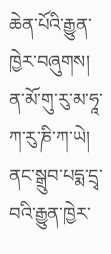ཆེན་པོའི་རྒྱུན་ཁྱེར་བཞུགས། ན་མོ་གུ་རུ་མ་ཧཱ་ཀ་རུ་ཎི་ཀ་ཡེ། ནང་སྒྲུབ་པདྨ་དྲྭ་བའི་རྒྱུན་ཁྱེར་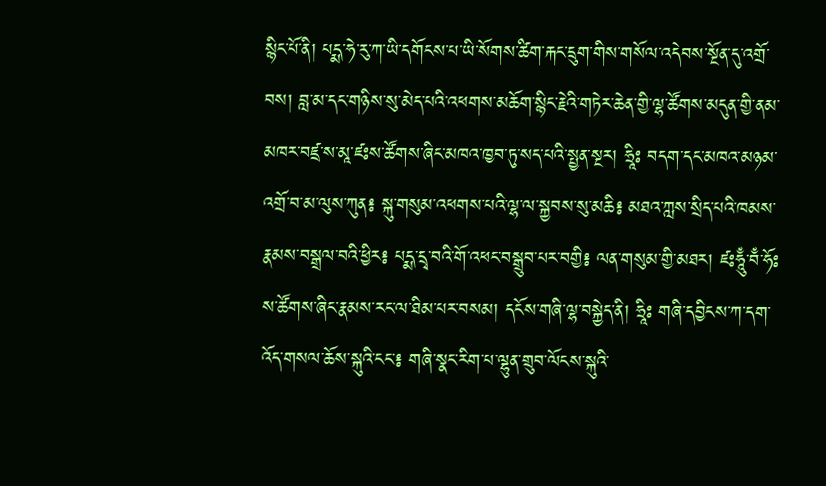སྙིང་པོ་ནི། པདྨ་ཧེ་རུ་ཀ་ཡི་དགོངས་པ་ཡི་སོགས་ཚིག་རྐང་དྲུག་གིས་གསོལ་འདེབས་སྔོན་དུ་འགྲོ་བས། བླ་མ་དང་གཉིས་སུ་མེད་པའི་འཕགས་མཆོག་སྙིང་རྗེའི་གཏེར་ཆེན་གྱི་ལྷ་ཚོགས་མདུན་གྱི་ནམ་མཁར་བཛྲ་ས་མཱ་ཛཿས་ཚོགས་ཞིང་མཁའ་ཁྱབ་ཏུ་སད་པའི་སྤྱན་སྔར། ཧྲཱིཿ བདག་དང་མཁའ་མཉམ་འགྲོ་བ་མ་ལུས་ཀུན༔ སྐུ་གསུམ་འཕགས་པའི་ལྷ་ལ་སྐྱབས་སུ་མཆི༔ མཐའ་ཀླས་སྲིད་པའི་ཁམས་རྣམས་བསྒྲལ་བའི་ཕྱིར༔ པདྨ་དྲྭ་བའི་གོ་འཕང་བསྒྲུབ་པར་བགྱི༔ ལན་གསུམ་གྱི་མཐར། ཛཿཧཱུྃ་བྃ་ཧོཿས་ཚོགས་ཞིང་རྣམས་རང་ལ་ཐིམ་པར་བསམ། དངོས་གཞི་ལྷ་བསྐྱེད་ནི། ཧྲཱིཿ གཞི་དབྱིངས་ཀ་དག་འོད་གསལ་ཆོས་སྐུའི་ངང་༔ གཞི་སྣང་རིག་པ་ལྷུན་གྲུབ་ལོངས་སྐུའི་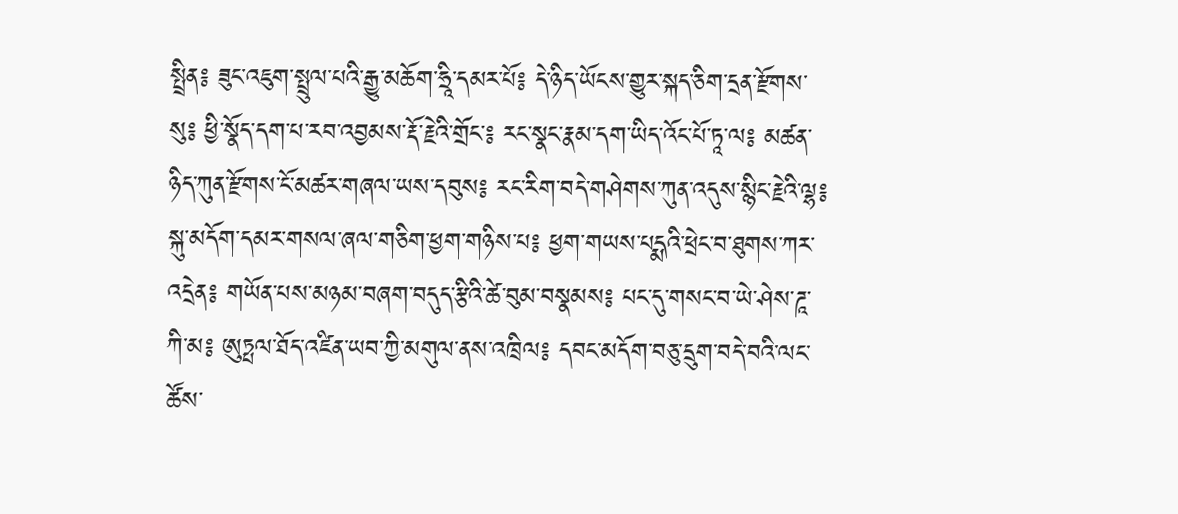སྤྲིན༔ ཟུང་འཇུག་སྤྲུལ་པའི་རྒྱུ་མཆོག་ཧྲཱི་དམར་པོ༔ དེ་ཉིད་ཡོངས་གྱུར་སྐད་ཅིག་དྲན་རྫོགས་སུ༔ ཕྱི་སྣོད་དག་པ་རབ་འབྱམས་རྡོ་རྗེའི་གྲོང་༔ རང་སྣང་རྣམ་དག་ཡིད་འོང་པོ་ཏཱ་ལ༔ མཚན་ཉིད་ཀུན་རྫོགས་ངོ་མཚར་གཞལ་ཡས་དབུས༔ རང་རིག་བདེ་གཤེགས་ཀུན་འདུས་སྙིང་རྗེའི་ལྷ༔ སྐུ་མདོག་དམར་གསལ་ཞལ་གཅིག་ཕྱག་གཉིས་པ༔ ཕྱག་གཡས་པདྨའི་ཕྲེང་བ་ཐུགས་ཀར་འདྲེན༔ གཡོན་པས་མཉམ་བཞག་བདུད་རྩིའི་ཚེ་བུམ་བསྣམས༔ པང་དུ་གསང་བ་ཡེ་ཤེས་ཌཱ་ཀི་མ༔ ཨུཏྤལ་ཐོད་འཛིན་ཡབ་ཀྱི་མགུལ་ནས་འཁྲིལ༔ དབང་མདོག་བཅུ་དྲུག་བདེ་བའི་ལང་ཚོས་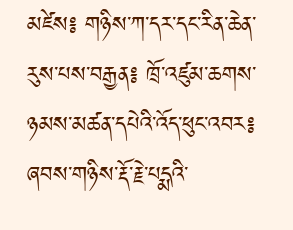མཛེས༔ གཉིས་ཀ་དར་དང་རིན་ཆེན་རུས་པས་བརྒྱན༔ ཁྲོ་འཛུམ་ཆགས་ཉམས་མཚན་དཔེའི་འོད་ཕུང་འབར༔ ཞབས་གཉིས་རྡོ་རྗེ་པདྨའི་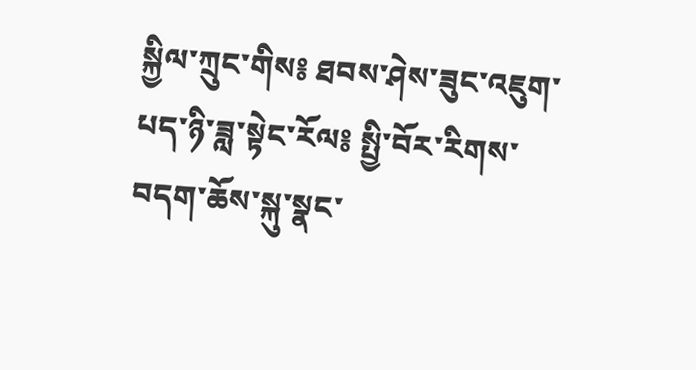སྐྱིལ་ཀྲུང་གིས༔ ཐབས་ཤེས་ཟུང་འཇུག་པད་ཉི་ཟླ་སྟེང་རོལ༔ སྤྱི་བོར་རིགས་བདག་ཆོས་སྐུ་སྣང་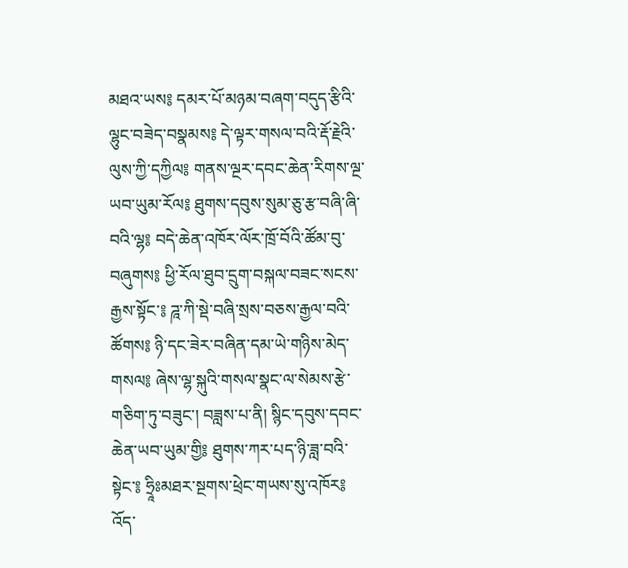མཐའ་ཡས༔ དམར་པོ་མཉམ་བཞག་བདུད་རྩིའི་ལྷུང་བཟེད་བསྣམས༔ དེ་ལྟར་གསལ་བའི་རྡོ་རྗེའི་ལུས་ཀྱི་དཀྱིལ༔ གནས་ལྔར་དབང་ཆེན་རིགས་ལྔ་ཡབ་ཡུམ་རོལ༔ ཐུགས་དབུས་སུམ་ཅུ་རྩ་བཞི་ཞི་བའི་ལྷ༔ བདེ་ཆེན་འཁོར་ལོར་ཁྲོ་བོའི་ཚོམ་བུ་བཞུགས༔ ཕྱི་རོལ་ཐུབ་དྲུག་བསྐལ་བཟང་སངས་རྒྱས་སྟོང་༔ ཌཱ་ཀི་སྡེ་བཞི་སྲས་བཅས་རྒྱལ་བའི་ཚོགས༔ ཉི་དང་ཟེར་བཞིན་དམ་ཡེ་གཉིས་མེད་གསལ༔ ཞེས་ལྷ་སྐུའི་གསལ་སྣང་ལ་སེམས་རྩེ་གཅིག་ཏུ་བཟུང་། བཟླས་པ་ནི། སྙིང་དབུས་དབང་ཆེན་ཡབ་ཡུམ་གྱི༔ ཐུགས་ཀར་པད་ཉི་ཟླ་བའི་སྟེང་༔ ཧྲཱིཿམཐར་སྔགས་ཕྲེང་གཡས་སུ་འཁོར༔ འོད་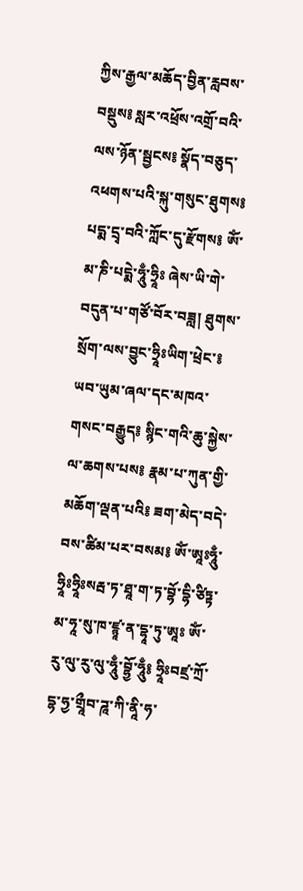ཀྱིས་རྒྱལ་མཆོད་བྱིན་རླབས་བསྡུས༔ སླར་འཕྲོས་འགྲོ་བའི་ལས་ཉོན་སྦྱངས༔ སྣོད་བཅུད་འཕགས་པའི་སྐུ་གསུང་ཐུགས༔ པདྨ་དྲྭ་བའི་ཀློང་དུ་རྫོགས༔ ཨོཾ་མ་ཎི་པདྨེ་ཧཱུྃ་ཧྲཱིཿ ཞེས་ཡི་གེ་བདུན་པ་གཙོ་བོར་བཟླ། ཐུགས་སྲོག་ལས་བྱུང་ཧྲཱིཿཡིག་ཕྲེང་༔ ཡབ་ཡུམ་ཞལ་དང་མཁའ་གསང་བརྒྱུད༔ སྙིང་གའི་ཆུ་སྐྱེས་ལ་ཆགས་པས༔ རྣམ་པ་ཀུན་གྱི་མཆོག་ལྡན་པའི༔ ཟག་མེད་བདེ་བས་ཚིམ་པར་བསམ༔ ཨོཾ་ཨཱཿཧཱུྃ་ཧྲཱིཿཧྲཱིཿསརྦ་ཏ་ཐཱ་ག་ཏ་བྷོ་དྷི་ཙིཏྟ་མ་ཧཱ་སུ་ཁ་ཛྙཱ་ན་དྷཱ་ཏུ་ཨཱཿ ཨོཾ་རུ་ལུ་རུ་ལུ་ཧཱུྃ་བྷྱོ་ཧཱུྃ༔ ཧྲཱིཿབཛྲ་ཀྲོ་དྷ་ཧྱ་གྲཱྀབ་ཌཱ་ཀི་ནཱི་ཧ་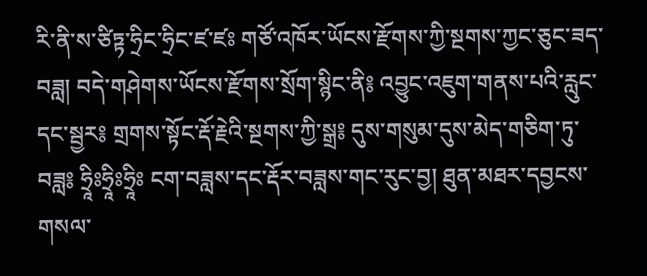རི་ནི་ས་ཙིཏྟ་ཧྲིང་ཧྲིང་ཛ་ཛཿ གཙོ་འཁོར་ཡོངས་རྫོགས་ཀྱི་སྔགས་ཀྱང་ཅུང་ཟད་བཟླ། བདེ་གཤེགས་ཡོངས་རྫོགས་སྲོག་སྙིང་ནི༔ འབྱུང་འཇུག་གནས་པའི་རླུང་དང་སྦྱར༔ གྲགས་སྟོང་རྡོ་རྗེའི་སྔགས་ཀྱི་སྒྲ༔ དུས་གསུམ་དུས་མེད་གཅིག་ཏུ་བཟླ༔ ཧྲཱིཿཧྲཱིཿཧྲཱིཿ ངག་བཟླས་དང་རྡོར་བཟླས་གང་རུང་བྱ། ཐུན་མཐར་དབྱངས་གསལ་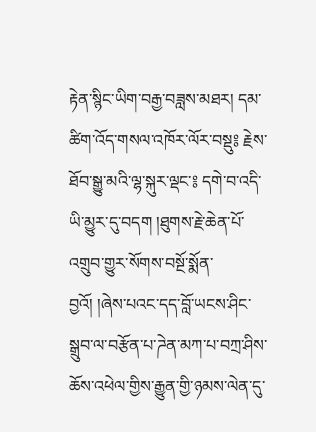རྟེན་སྙིང་ཡིག་བརྒྱ་བཟླས་མཐར། དམ་ཚིག་འོད་གསལ་འཁོར་ལོར་བསྡུ༔ རྗེས་ཐོབ་སྒྱུ་མའི་ལྷ་སྐུར་ལྡང་༔ དགེ་བ་འདི་ཡི་མྱུར་དུ་བདག །ཐུགས་རྗེ་ཆེན་པོ་འགྲུབ་གྱུར་སོགས་བསྔོ་སྨོན་བྱའོ། །ཞེས་པའང་དད་བློ་ཡངས་ཤིང་སྒྲུབ་ལ་བརྩོན་པ་ཌེན་མཀ་པ་བཀྲ་ཤིས་ཆོས་འཕེལ་གྱིས་རྒྱུན་གྱི་ཉམས་ལེན་དུ་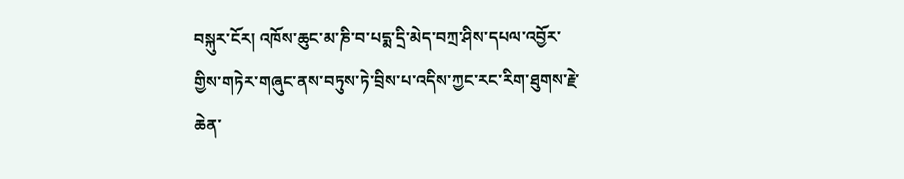བསྐུར་ངོར། འཁོས་ཆུང་མ་ཎི་བ་པདྨ་དྲི་མེད་བཀྲ་ཤིས་དཔལ་འབྱོར་གྱིས་གཏེར་གཞུང་ནས་བཏུས་ཏེ་བྲིས་པ་འདིས་ཀྱང་རང་རིག་ཐུགས་རྗེ་ཆེན་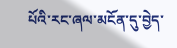པོའི་རང་ཞལ་མངོན་དུ་བྱེད་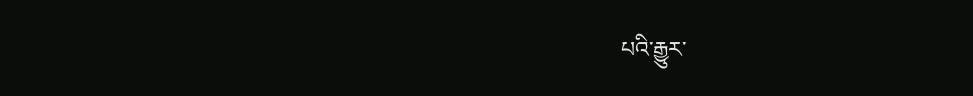པའི་རྒྱུར་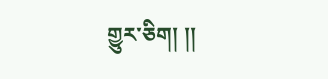གྱུར་ཅིག། །།